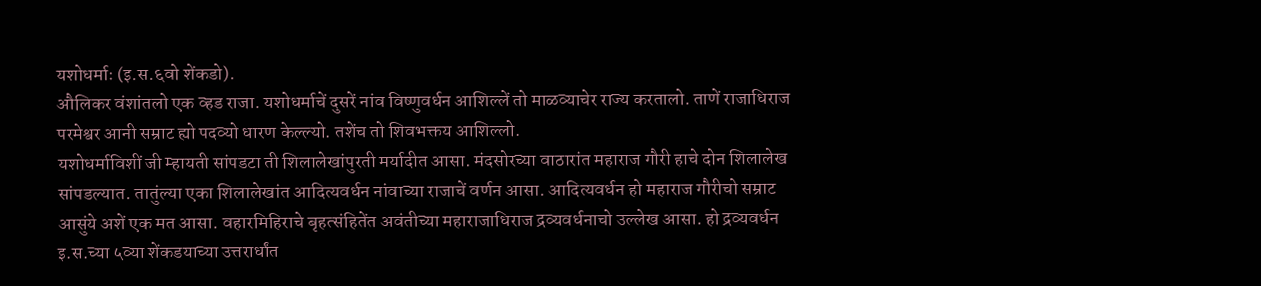यशोधर्माः (इ.स.६वो शेंकडो).
औलिकर वंशांतलो एक व्हड राजा. यशोधर्माचें दुसरें नांव विष्णुवर्धन आशिल्लें तो माळव्याचेर राज्य करतालो. ताणें राजाधिराज परमेश्वर आनी सम्राट ह्यो पदव्यो धारण केल्ल्यो. तशेंच तो शिवभक्तय आशिल्लो.
यशोधर्माविशीं जी म्हायती सांपडटा ती शिलालेखांपुरती मर्यादीत आसा. मंदसोरच्या वाठारांत महाराज गौरी हाचे दोन शिलालेख सांपडल्यात. तातुंल्या एका शिलालेखांत आदित्यवर्धन नांवाच्या राजाचें वर्णन आसा. आदित्यवर्धन हो महाराज गौरीचो सम्राट आसुंये अशें एक मत आसा. वहारमिहिराचे बृहत्संहितेंत अवंतीच्या महाराजाधिराज द्रव्यवर्धनाचो उल्लेख आसा. हो द्रव्यवर्धन इ.स.च्या ५व्या शेंकडयाच्या उत्तरार्धांत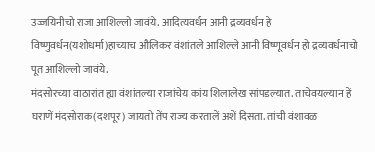उज्जयिनीचो राजा आशिल्लो जावंये. आदित्यवर्धन आनी द्रव्यवर्धन हे विष्णुवर्धन(यशोधर्मा)हाच्याच औलिकर वंशांतले आशिल्ले आनी विष्णूवर्धन हो द्रव्यवर्धनाचो पूत आशिल्लो जावंये.
मंदसोरच्या वाठारांत ह्या वंशांतल्या राजांचेय कांय शिलालेख सांपडल्यात. ताचेवयल्यान हें घराणें मंदसोराक(दशपूर) जायतो तेंप राज्य करतालें अशें दिसता. तांची वंशावळ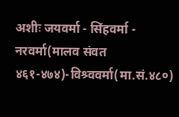अशीः जयवर्मा - सिंहवर्मा - नरवर्मा(मालव संवत ४६१-४७४)-विश्र्ववर्मा(मा.सं.४८०)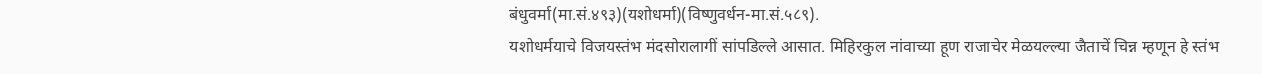बंधुवर्मा(मा.सं.४९३)(यशोधर्मा)(विष्णुवर्धन-मा.सं.५८९).
यशोधर्मयाचे विजयस्तंभ मंदसोरालागीं सांपडिल्ले आसात. मिहिरकुल नांवाच्या हूण राजाचेर मेळयल्ल्या जैताचें चिन्न म्हणून हे स्तंभ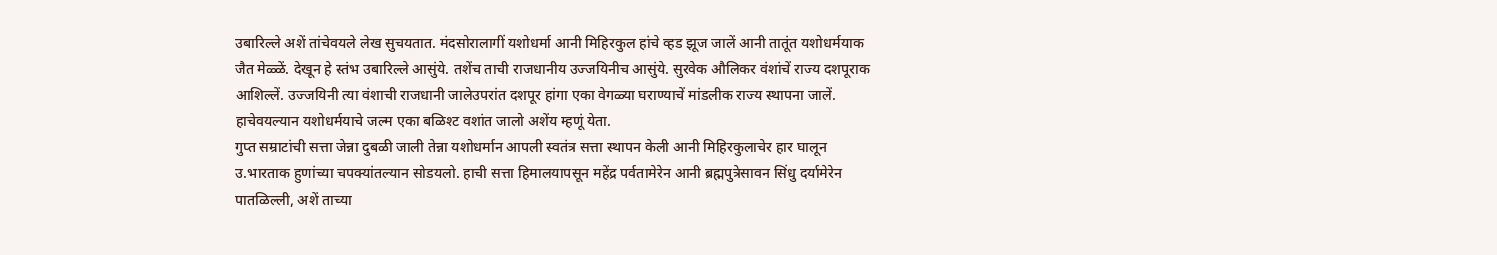उबारिल्ले अशें तांचेवयले लेख सुचयतात. मंदसोरालागीं यशोधर्मा आनी मिहिरकुल हांचे व्हड झूज जालें आनी तातूंत यशोधर्मयाक जैत मेळ्ळें. देखून हे स्तंभ उबारिल्ले आसुंये. तशेंच ताची राजधानीय उज्जयिनीच आसुंये. सुरवेक औलिकर वंशांचें राज्य दशपूराक आशिल्लें. उज्जयिनी त्या वंशाची राजधानी जालेउपरांत दशपूर हांगा एका वेगळ्या घराण्याचें मांडलीक राज्य स्थापना जालें. हाचेवयल्यान यशोधर्मयाचे जल्म एका बळिश्ट वशांत जालो अशेंय म्हणूं येता.
गुप्त सम्राटांची सत्ता जेन्ना दुबळी जाली तेन्ना यशोधर्मान आपली स्वतंत्र सत्ता स्थापन केली आनी मिहिरकुलाचेर हार घालून उ.भारताक हुणांच्या चपक्यांतल्यान सोडयलो. हाची सत्ता हिमालयापसून महेंद्र पर्वतामेरेन आनी ब्रह्मपुत्रेसावन सिंधु दर्यामेरेन पातळिल्ली, अशें ताच्या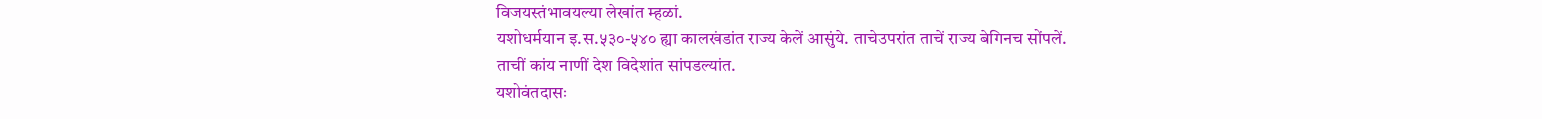विजयस्तंभावयल्या लेखांत म्हळां.
यशोधर्मयान इ.स.५३०-५४० ह्या कालखंडांत राज्य केलें आसुंये. ताचेउपरांत ताचें राज्य बेगिनच सोंपलें.
ताचीं कांय नाणीं देश विदेशांत सांपडल्यांत.
यशोवंतदासः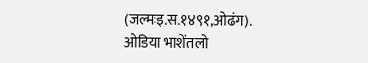(जल्मःइ.स.१४९१,ओढंग).
ओडिया भाशेंतलो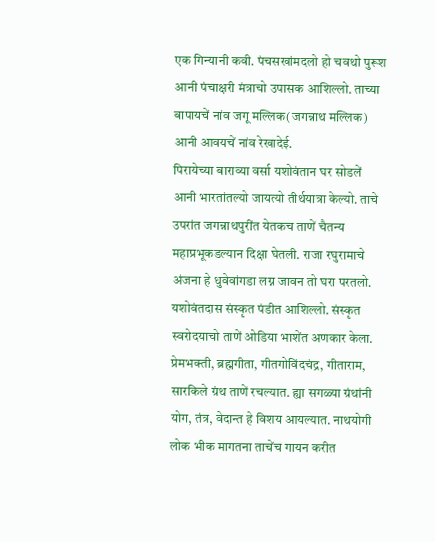एक गिन्यानी कवी. पंचसखांमदलो हो चवथो पुरूश आनी पंचाक्षरी मंत्राचो उपासक आशिल्लो. ताच्या बापायचें नांव जगू मल्लिक(जगन्नाथ मल्लिक) आनी आवयचें नांव रेखादेई.
पिरायेच्या बाराव्या वर्सा यशोवंतान घर सोडलें आनी भारतांतल्यो जायत्यो तीर्थयात्रा केल्यो. ताचे उपरांत जगन्नाथपुरींत येतकच ताणें चैतन्य महाप्रभूकडल्यान दिक्षा घेतली. राजा रघुरामाचे अंजना हे धुवेवांगडा लग्न जावन तो घरा परतलो.
यशोवंतदास संस्कृत पंडीत आशिल्लो. संस्कृत स्वरोदयाचो ताणें ओडिया भाशेंत अणकार केला. प्रेमभक्ती, ब्रह्मगीता, गीतगोविंदचंद्र, गीताराम, सारकिले ग्रंथ ताणें रचल्यात. ह्या सगळ्या ग्रंथांनी योग, तंत्र, वेदान्त हे विशय आयल्यात. नाथयोगी लोक भीक मागतना ताचेंच गायन करीत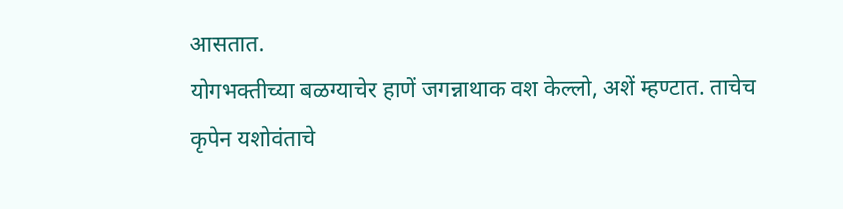आसतात.
योगभक्तीच्या बळग्याचेर हाणें जगन्नाथाक वश केल्लो, अशें म्हण्टात. ताचेच कृपेन यशोवंताचे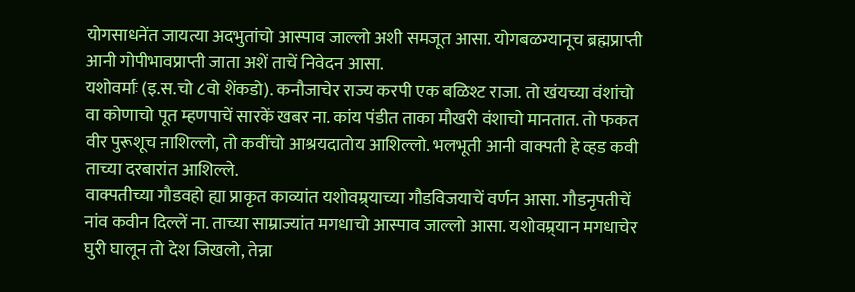योगसाधनेंत जायत्या अदभुतांचो आस्पाव जाल्लो अशी समजूत आसा. योगबळग्यानूच ब्रह्मप्राप्ती आनी गोपीभावप्राप्ती जाता अशें ताचें निवेदन आसा.
यशोवर्माः (इ.स.चो ८वो शेंकडो). कनौजाचेर राज्य करपी एक बळिश्ट राजा. तो खंयच्या वंशांचो वा कोणाचो पूत म्हणपाचें सारकें खबर ना. कांय पंडीत ताका मौखरी वंशाचो मानतात. तो फकत वीर पुरूशूच ऩाशिल्लो, तो कवींचो आश्रयदातोय आशिल्लो. भलभूती आनी वाक्पती हे व्हड कवी ताच्या दरबारांत आशिल्ले.
वाक्पतीच्या गौडवहो ह्या प्राकृत काव्यांत यशोवम्र्याच्या गौडविजयाचें वर्णन आसा. गौडनृपतीचें नांव कवीन दिल्लें ना. ताच्या साम्राज्यांत मगधाचो आस्पाव जाल्लो आसा. यशोवम्र्यान मगधाचेर घुरी घालून तो देश जिखलो, तेन्ना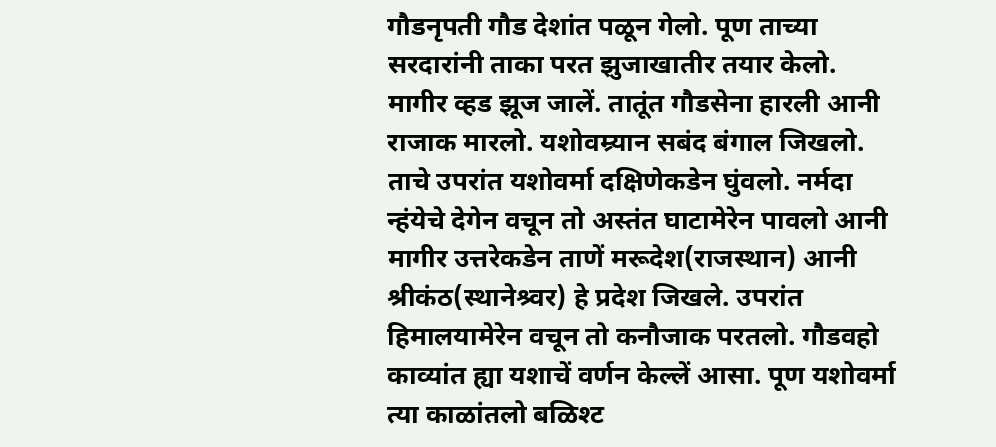गौडनृपती गौड देशांत पळून गेलो. पूण ताच्या सरदारांनी ताका परत झुजाखातीर तयार केलो. मागीर व्हड झूज जालें. तातूंत गौडसेना हारली आनी राजाक मारलो. यशोवम्र्यान सबंद बंगाल जिखलो.
ताचे उपरांत यशोवर्मा दक्षिणेकडेन घुंवलो. नर्मदा न्हंयेचे देगेन वचून तो अस्तंत घाटामेरेन पावलो आनी मागीर उत्तरेकडेन ताणें मरूदेश(राजस्थान) आनी श्रीकंठ(स्थानेश्र्वर) हे प्रदेश जिखले. उपरांत हिमालयामेरेन वचून तो कनौजाक परतलो. गौडवहो काव्यांत ह्या यशाचें वर्णन केल्लें आसा. पूण यशोवर्मा त्या काळांतलो बळिश्ट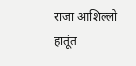राजा आशिल्लो हातूंत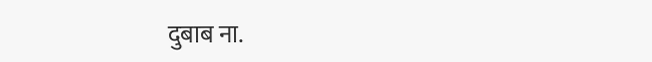दुबाब ना.